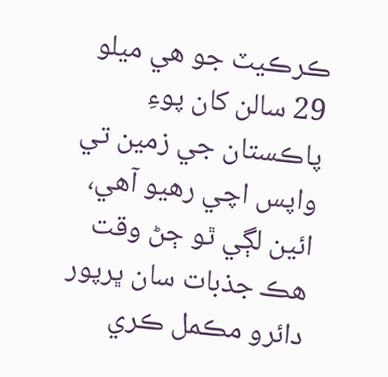ڪرڪيٽ جو هي ميلو 29 سالن کان پوءِ پاڪستان جي زمين تي واپس اچي رهيو آهي، ائين لڳي ٿو ڄڻ وقت هڪ جذبات سان ڀرپور دائرو مڪمل ڪري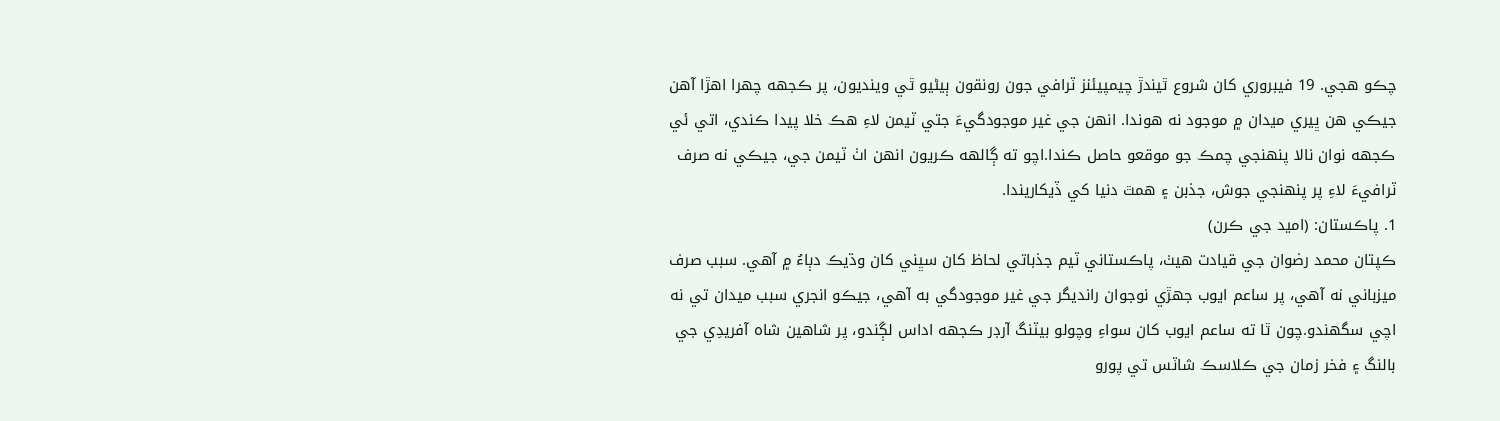چڪو هجي. 19 فيبروري کان شروع ٿيندڙ چيمپيئنز ٽرافي جون رونقون ٻيڻيو ٿي وينديون، پر ڪجهه چهرا اهڙا آهن جيڪي هن ڀيري ميدان ۾ موجود نه هوندا. انهن جي غير موجودگيءَ جتي ٽيمن لاءِ هڪ خلا پيدا ڪندي، اتي ئي ڪجهه نوان نالا پنهنجي چمڪ جو موقعو حاصل ڪندا.اچو ته ڳالهه ڪريون انهن اٺ ٽيمن جي، جيڪي نه صرف ٽرافيءَ لاءِ پر پنهنجي جوش، جذبن ۽ همٿ دنيا کي ڏيکاريندا.
1. پاڪستان: (اميد جي ڪرن)
ڪپتان محمد رضوان جي قيادت هيٺ، پاڪستاني ٽيم جذباتي لحاظ کان سڀني کان وڌيڪ دٻاءُ ۾ آهي. سبب صرف ميزباني نه آهي، پر ساعم ايوب جهڙي نوجوان رانديگر جي غير موجودگي به آهي، جيڪو انجري سبب ميدان تي نه اچي سگهندو.چون ٿا ته ساعم ايوب کان سواءِ وچولو بيٽنگ آرڊر ڪجهه اداس لڳندو، پر شاهين شاه آفريدِي جي بالنگ ۽ فخر زمان جي ڪلاسڪ شاٽس تي پورو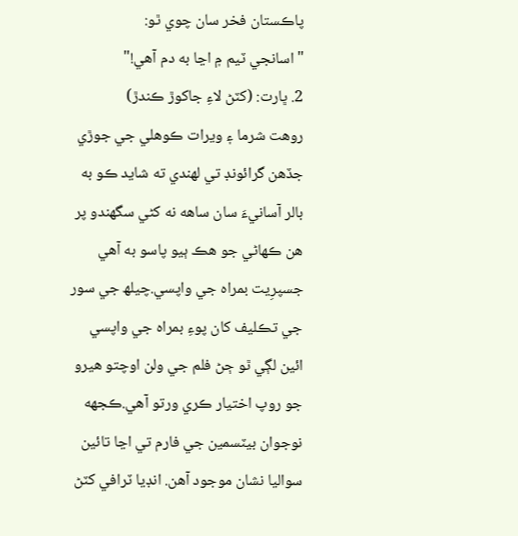پاڪستان فخر سان چوي ٿو:
"اسانجي ٽيم ۾ اڃا به دم آهي!"
2. ڀارت: (کٽڻ لاءِ جاکوڙ ڪندڙ)
روهت شرما ۽ ويرات ڪوهلي جي جوڙي جڏهن گرائونڊ تي لهندي ته شايد ڪو به بالر آسانيءَ سان ساهه نه کڻي سگهندو پر هن ڪهاڻي جو هڪ ٻيو پاسو به آهي جسپرِيت بمراه جي واپسي.چيلھ جي سور جي تڪليف کان پوءِ بمراه جي واپسي ائين لڳي ٿو ڄڻ فلم جي ولن اوچتو هيرو جو روپ اختيار ڪري ورتو آهي.ڪجهه نوجوان بيٽسمين جي فارم تي اڃا تائين سواليا نشان موجود آهن. انڊيا ٽرافي کٽڻ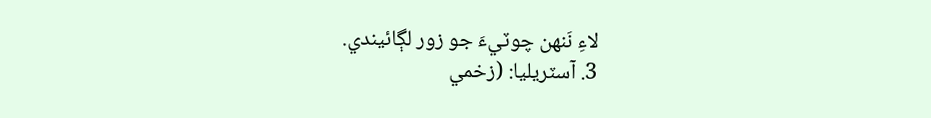لاءِ نَنهن چوٽيءَ جو زور لڳائيندي.
3. آسٽريليا: (زخمي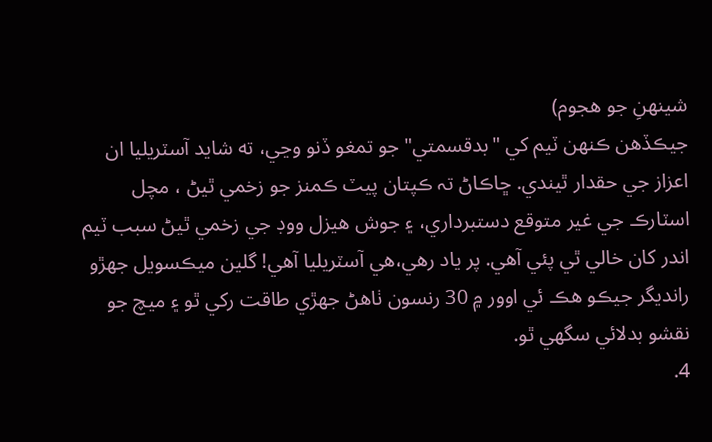شينهنِ جو هجوم)
جيڪڏهن ڪنهن ٽيم کي "بدقسمتي" جو تمغو ڏنو وڃي، ته شايد آسٽريليا ان اعزاز جي حقدار ٿيندي. ڇاڪاڻ تہ ڪپتان پيٽ ڪمنز جو زخمي ٿيڻ ، مچل اسٽارڪ جي غير متوقع دستبرداري، ۽ جوش هيزل ووڊ جي زخمي ٿيڻ سبب ٽيم اندر کان خالي ٿي پئي آهي. پر ياد رهي،هي آسٽريليا آهي! گلين ميڪسويل جهڙو رانديگر جيڪو هڪ ئي اوور ۾ 30 رنسون ٺاهڻ جهڙي طاقت رکي ٿو ۽ ميچ جو نقشو بدلائي سگهي ٿو.
4.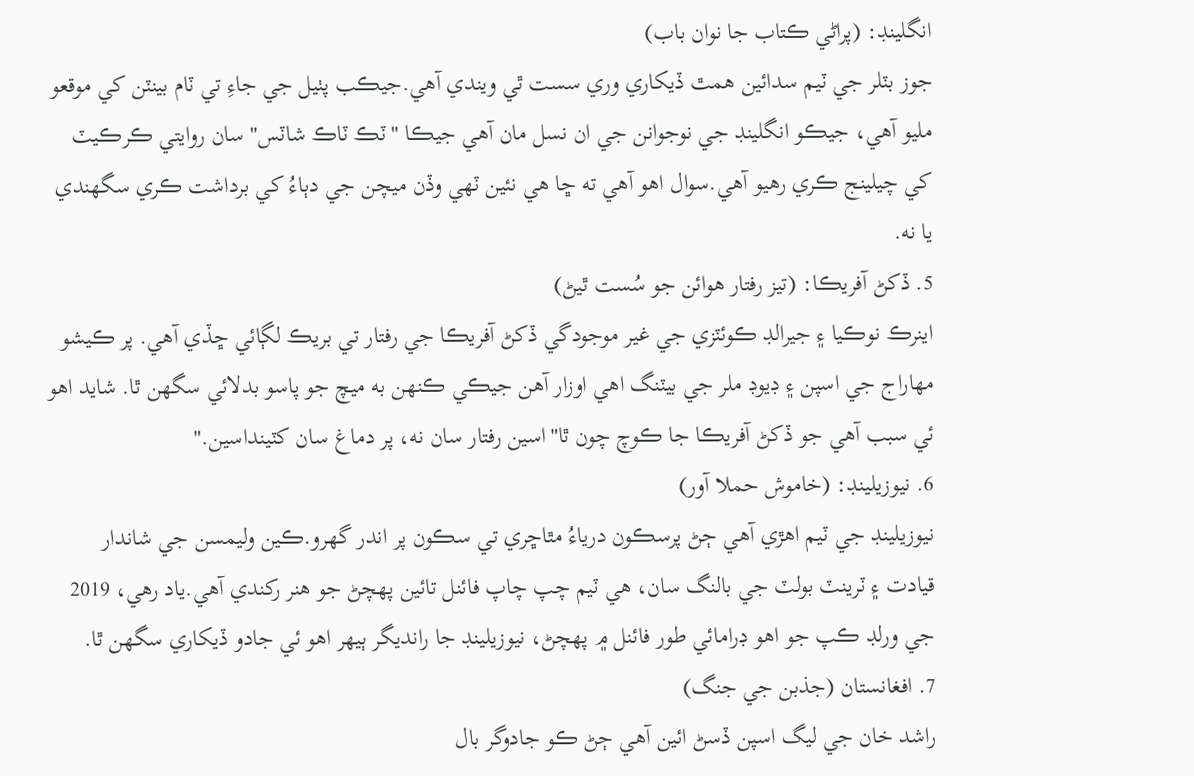انگلينڊ: (پراڻي ڪتاب جا نوان باب)
جوز بٽلر جي ٽيم سدائين همٿ ڏيکاري وري سست ٿي ويندي آهي.جيڪب پٺيل جي جاءِ تي ٽام بينٽن کي موقعو مليو آهي، جيڪو انگلينڊ جي نوجوانن جي ان نسل مان آهي جيڪا "ٽڪ ٽاڪ شاٽس" سان روايتي ڪرڪيٽ کي چيلينج ڪري رهيو آهي.سوال اهو آهي ته ڇا هي نئين ٽهي وڏن ميچن جي دٻاءُ کي برداشت ڪري سگهندي يا نه.
5. ڏکڻ آفريڪا: (تيز رفتار هوائن جو سُست ٿيڻ)
اینرڪ نوڪيا ۽ جيرالڊ ڪوئٽزي جي غير موجودگي ڏکڻ آفريڪا جي رفتار تي بريڪ لڳائي ڇڏي آهي. پر ڪيشو مهاراج جي اسپن ۽ ڊيوڊ ملر جي بيٽنگ اهي اوزار آهن جيڪي ڪنهن به ميچ جو پاسو بدلائي سگهن ٿا. شايد اهو ئي سبب آهي جو ڏکڻ آفريڪا جا ڪوچ چون ٿا"اسين رفتار سان نه، پر دماغ سان کٽينداسين."
6. نيوزيلينڊ: (خاموش حملا آور)
نيوزيلينڊ جي ٽيم اهڙي آهي ڄڻ پرسڪون درياءُ مٿاڇري تي سڪون پر اندر گهرو.ڪين وليمسن جي شاندار قيادت ۽ ٽرينٽ بولٽ جي بالنگ سان، هي ٽيم چپ چاپ فائنل تائين پهچڻ جو هنر رکندي آهي.ياد رهي، 2019 جي ورلڊ ڪپ جو اهو ڊرامائي طور فائنل ۾ پهچڻ، نيوزيلينڊ جا رانديگر ٻيهر اهو ئي جادو ڏيکاري سگهن ٿا.
7. افغانستان (جذبن جي جنگ)
راشد خان جي ليگ اسپن ڏسڻ ائين آهي ڄڻ ڪو جادوگر بال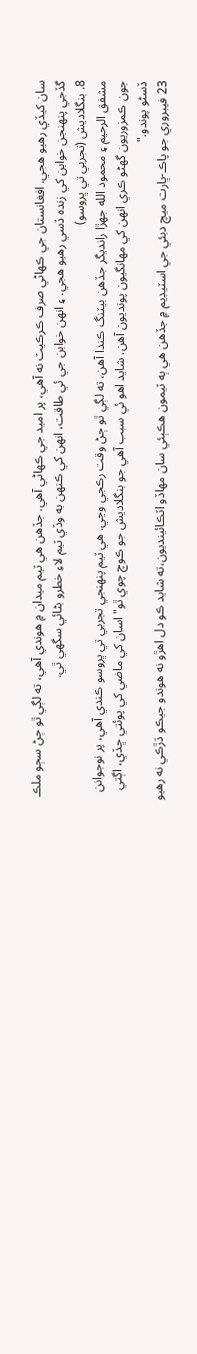سان کيڏي رهيو هجي. افغانستان جي ڪهاڻي صرف ڪرڪيٽ نه آهي، پر اميد جي ڪهاڻي آهي. جڏهن هي ٽيم ميدان ۾ هوندي آهي، ته لڳي ٿو ڄڻ سڄو ملڪ گڏجي پنهنجن خوابن کي زنده ڏسي رهيو هجي. ۽ انهن خوابن جي ئي طاقت، انهن کي ڪنهن به وڏي ٽيم لاءِ خطرو بڻائي سگهي ٿي.
8. بنگلاديش (تجربي تي ڀروسو)
مشفق الرحيم ۽ محمود الله جهڙا رانديگر جڏهن بيٽنگ ڪندا آهن، ته لڳي ٿو ڄڻ وقت رڪجي وڃي. هي ٽيم پنهنجي تجربي تي ڀروسو ڪندي آهي، پر نوجوانن جون ڪمزوريون گهڻو ڪري انهن کي مهانگيون پونديون آهن. شايد اهو ئي سبب آهي جو بنگلاديش جو ڪوچ چوي ٿو"اسان کي ماضي کي پوئتي ڇڏي، اڳتي ڏسڻو پوندو."
23 فيبروري جو پاڪ-ڀارت ميچ دبئي جي اسٽيڊيم ۾ جڏهن هي ٻه ٽيمون هڪٻئي سان مهاڏو اٽڪائينديون،ته شايد ڪو دل اهڙو نه هوندو جيڪو ڌڙڪي نه رهيو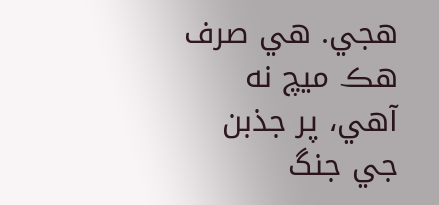هجي. هي صرف هڪ ميچ نه آهي، پر جذبن جي جنگ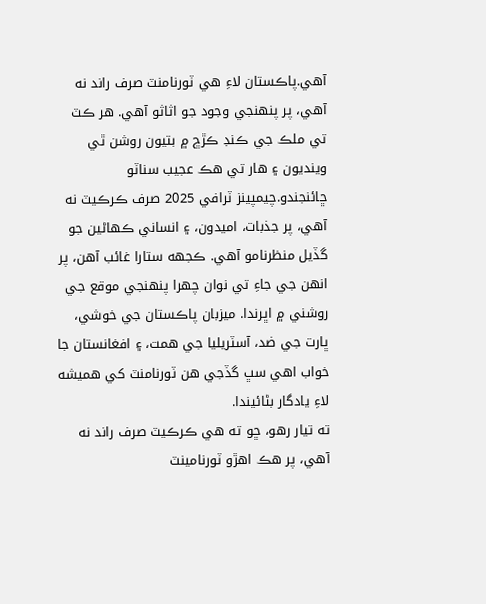آهي.پاڪستان لاءِ هي ٽورنامنٽ صرف راند نه آهي، پر پنهنجي وجود جو اثاثو آهي. هر ڪٽ تي ملڪ جي ڪنڊ ڪڙڇ ۾ بتيون روشن ٿي وينديون ۽ هار تي هڪ عجيب سناٽو ڇائنجندو.چيمپينز ٽرافي 2025 صرف ڪرڪيٽ نه آهي، پر جذبات، اميدون، ۽ انساني ڪهاڻين جو گڏيل منظرنامو آهي. ڪجهه ستارا غائب آهن، پر انهن جي جاءِ تي نوان چهرا پنهنجي موقع جي روشني ۾ اڀرندا. ميزبان پاڪستان جي خوشي، ڀارت جي ضد، آسٽريليا جي همت، ۽ افغانستان جا خواب اهي سڀ گڏجي هن ٽورنامنٽ کي هميشه لاءِ يادگار بڻائيندا.
ته تيار رهو، ڇو ته هي ڪرڪيٽ صرف راند نه آهي، پر هڪ اهڙو ٽورنامينٽ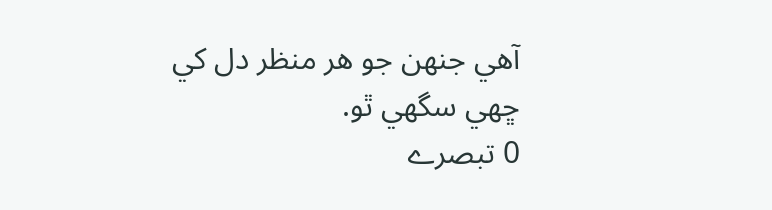آهي جنهن جو هر منظر دل کي ڇهي سگهي ٿو.
0 تبصرے